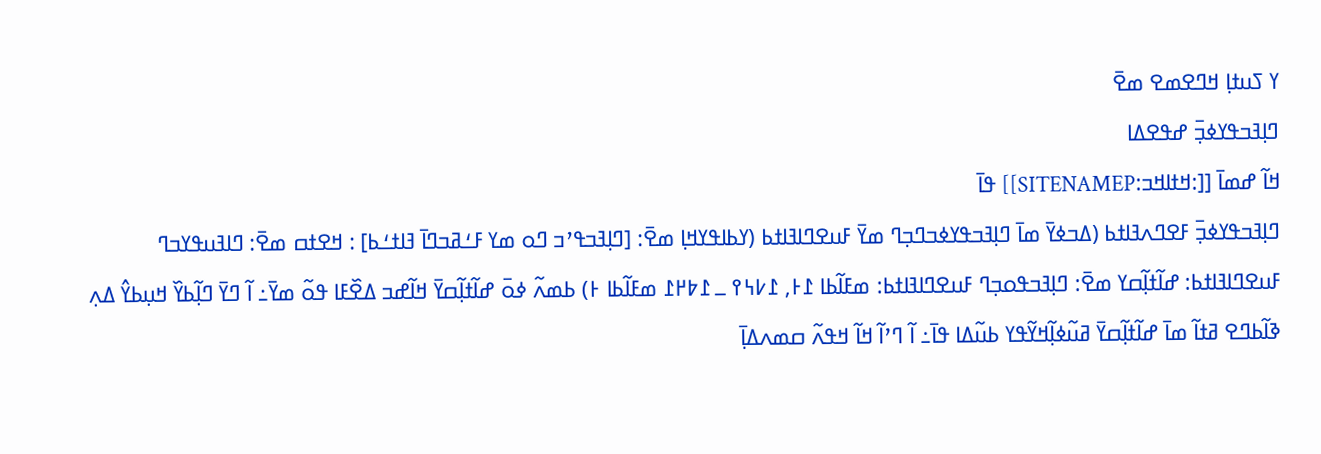ߌ ߖߎߙߊ߲ ߞߣߐߘߐ ߘߐ߫
ߣߊ߲ߔߏߟߌߦߏ߲߫ ߝߟߐߡߊ
ߞߊ߬ ߝߘߊ߫ [[:ߞߙߊߞߏ:SITENAMEP]] ߟߊ߫
ߣߊ߲ߔߏߟߌߦߏ߲߫ ߓߐߣߍߔߊߙߕ (ߡߏߦߌ߫ ߘߊ߫ ߣߊ߲ߔߏߟߌߦߏߣߏ߲ߣ ߘߌ߫ ߓߎߐߣߊߔߊߙߕ (ߌߕߊߟߌߞߊ߲ ߘߐ߫: [ߣߊ߲ߔߏߟߴߏ ߣߋ ߘߌ ߓߑߥߏߣߊ߫ ߔߊߙߑߕ] : ߞߐߙߛ ߘߐ߫: ߣߊߔߎߟߌߏߣ ߓߎߐߣߊߔߊߙߕ: ߝߊ߬ߙߊ߲߬ߛߌ ߘߐ߫: ߣߊ߲ߔߏߟߋߏ߲ߣ ߓߎߐߣߊߔߊߙߕ: ߘߓߊ߬ߕߊ ߁߅, ߁߇߆߉ ߺ ߁߈߂߁ ߘߓߊ߬ߕߊ ߅) ߕߘߍ߬ ߦߋ߫ ߝߊ߬ߙߊ߲߬ߛߌ߫ ߞߊ߬ߝߏ ߡߐ߰ߓߊ ߟߋ߬ ߘߌ߫߸ ߊ߬ ߣߌ߫ ߣߊ߲߬ߕߌ߰ ߞߎ߲ߕߌ߮ ߡߍ߲ ߢߊ߬ߕߣߐ ߥߙߊ߬ ߘߊ߫ ߝߊ߬ߙߊ߲߬ߛߌ߫ ߥߎ߬ߦߊ߲߬ߞߌ߬ߟߌ ߕߎ߬ߡߊ ߟߊ߫߸ ߊ߬ ߣߴߊ߬ ߞߊ߬ ߞߟߍ߬ ߛߘߍߡߊ߲߫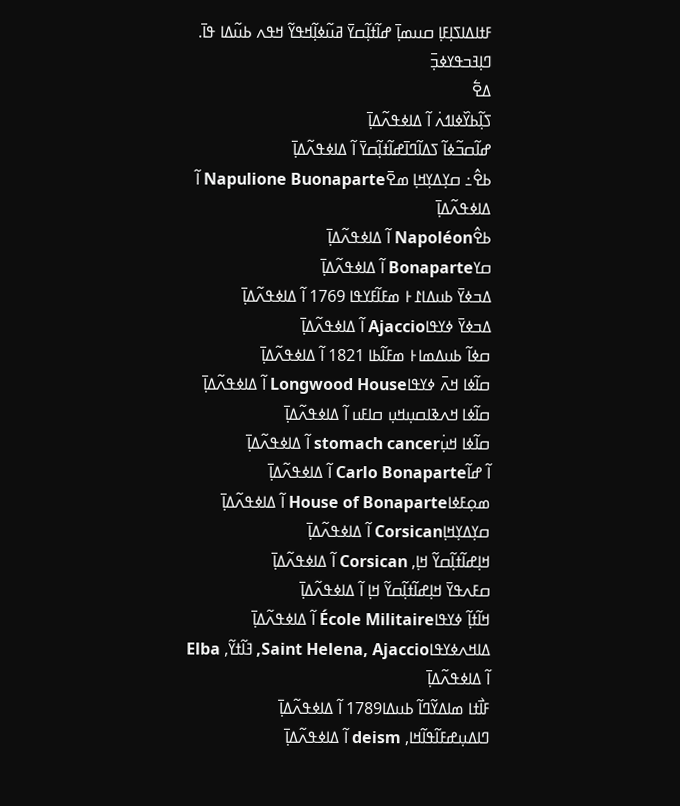ߓߙߊߡߊߖߊ߲ߓߊ߲ ߛߎߘߊ߲߫ ߝߊ߬ߙߊ߲߬ߛߌ߫ ߥߎ߬ߦߊ߲߬ߞߟߌ߬ ߞߟߍ ߕߎ߬ߡߊ ߟߊ߫.
ߣߊ߲ߔߏߟߌߦߏ߲߫
ߡߐ߱
ߖߊ߲߬ߕߌ߰ߦߊߗߍ߭ ߊ߬ ߡߊߦߟߍ߬ߡߊ߲߫
ߝߊ߬ߛߏ߬ߦߊ߬ ߖߡߊ߬ߣߊ߫ߝߊ߬ߙߊ߲߬ߛߌ߫ ߊ߬ ߡߊߦߟߍ߬ߡߊ߲߫
ߕߐ߮߸ ߛߌ߲ߡߌ߲ߞߊ߲ ߘߐ߫Napulione Buonaparte ߊ߬ ߡߊߦߟߍ߬ߡߊ߲߫
ߕߐ߮Napoléon ߊ߬ ߡߊߦߟߍ߬ߡߊ߲߫
ߛߌBonaparte ߊ߬ ߡߊߦߟߍ߬ߡߊ߲߫
ߡߏߦߌ߫ ߕߎߡߊ߁߅ ߘߓߊ߬ߓߌߟߊ 1769 ߊ߬ ߡߊߦߟߍ߬ߡߊ߲߫
ߡߏߦߌ߫ ߦߌߟߊAjaccio ߊ߬ ߡߊߦߟߍ߬ߡߊ߲߫
ߛߦߊ߬ ߕߎߡߘߊ߅ ߘߓߊ߬ߕߊ 1821 ߊ߬ ߡߊߦߟߍ߬ߡߊ߲߫
ߛߊ߬ߦߊ ߞߍ߫ ߦߌߟߊLongwood House ߊ߬ ߡߊߦߟߍ߬ߡߊ߲߫
ߛߊ߬ߦߊ ߞߍߢߊߛߎ߲ߞߎ߲ ߛߊߓߎ ߊ߬ ߡߊߦߟߍ߬ߡߊ߲߫
ߛߊ߬ߦߊ ߞߎ߲߭stomach cancer ߊ߬ ߡߊߦߟߍ߬ߡߊ߲߫
ߊ߬ ߝߊ߬Carlo Bonaparte ߊ߬ ߡߊߦߟߍ߬ߡߊ߲߫
ߘߋ߲ߓߦߊHouse of Bonaparte ߊ߬ ߡߊߦߟߍ߬ߡߊ߲߫
ߛߌ߲ߡߌ߲ߞߊ߲Corsican ߊ߬ ߡߊߦߟߍ߬ߡߊ߲߫
ߞߊ߲ߝߊ߬ߙߊ߲߬ߛߌ߬ ߞߊ߲, Corsican ߊ߬ ߡߊߦߟߍ߬ߡߊ߲߫
ߛߓߍߟߌ߫ ߞߊ߲ߝߊ߬ߙߊ߲߬ߛߌ߬ ߞߊ߲ ߊ߬ ߡߊߦߟߍ߬ߡߊ߲߫
ߞߊ߬ߙߊ߲߬ ߦߌߟߊÉcole Militaire ߊ߬ ߡߊߦߟߍ߬ߡߊ߲߫
ߡߊߞߍߦߌߟߊSaint Helena, Ajaccio, ߔߊ߬ߙߌ߬, Elba ߊ߬ ߡߊߦߟߍ߬ߡߊ߲߫
ߓߊ߯ߙߊ ߘߊߡߌ߬ߣߊ߬ ߕߎߡߊ1789 ߊ߬ ߡߊߦߟߍ߬ߡߊ߲߫
ߣߊߡߎ߲ߝߓߊ߬ߟߊ߬ߞߊ, deism ߊ߬ ߡߊߦߟߍ߬ߡߊ߲߫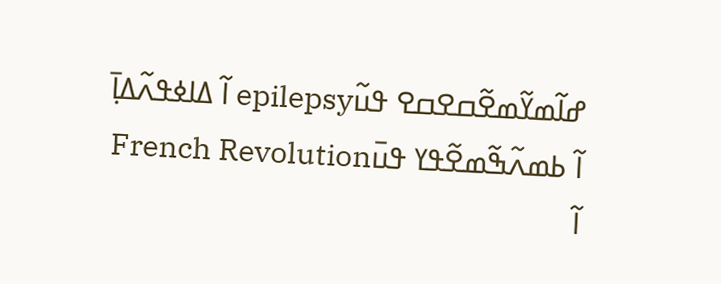ߝߊ߬ߘߌ߬ߘߐ߬ߛߐߛߐ ߟߎ߬epilepsy ߊ߬ ߡߊߦߟߍ߬ߡߊ߲߫
ߊ߬ ߕߘߍ߬ߒ߬ߘߐ߬ߟߌ ߟߎ߫French Revolution ߊ߬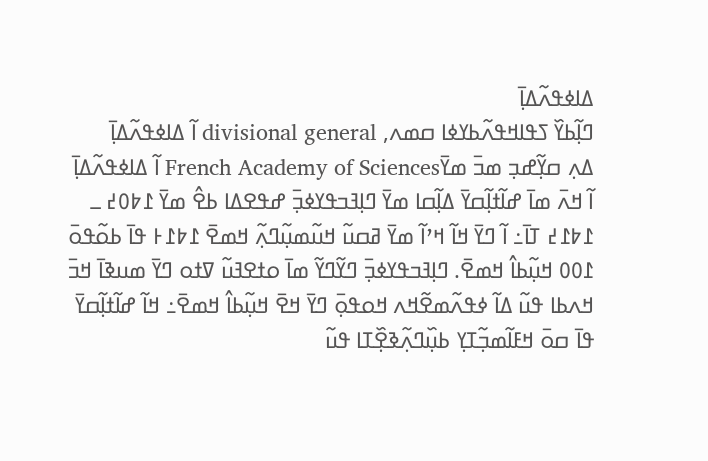ߡߊߦߟߍ߬ߡߊ߲߫
ߣߊ߲߬ߕߌ߰ ߖߟߊߞߟߍ߬ߕߌߦߊ ߛߘߍ, divisional general ߊ߬ ߡߊߦߟߍ߬ߡߊ߲߫
ߡߍ߲ ߛߌ߲߬ߝߏ߲ ߘߏ߫ ߘߌ߫French Academy of Sciences ߊ߬ ߡߊߦߟߍ߬ߡߊ߲߫
ߊ߬ ߞߍ߫ ߘߊ߫ ߝߊ߬ߙߊ߲߬ߛߌ߫ ߡߊ߲߬ߛߊ ߘߌ߫ ߣߊ߲ߔߏߟߌߦߏ߲߫ ߝߟߐߡߊ ߕߐ߮ ߘߌ߫ ߁߈߀߄ ߺ ߁߈߁߄ ߠߊ߫߸ ߊ߬ ߣߌ߫ ߞߊ߬ ߞߴߊ߬ ߘߌ߫ ߥߛߎ߬ ߞߎ߬ߘߎ߲߬ߣߍ߲߬ ߞߘߐ߫ ߁߈߁߅ ߟߊ߫ ߕߋ߬ߟߋ߫ ߁߀߀ ߞߎ߲߬ߕߊ߮ ߞߘߐ߫. ߣߊ߲ߔߏߟߌߦߏ߲߫ ߣߌ߬ߣߌ߬ ߘߊ߫ ߋߙߐߔߎ߬ ߜߙߋ ߣߌ߫ ߘߎߢߊ߫ ߞߏ߫ ߞߍߕߊ ߟߎ߬ ߡߊ߬ ߦߟߍ߬ߘߐ߬ߞߍ ߞߋߟߋ߲߫ ߣߌ߫ ߞߐ߫ ߞߎ߲߬ߕߊ߮ ߞߘߐ߫߸ ߞߊ߬ ߝߊ߬ߙߊ߲߬ߛߌ߫ ߟߊ߫ ߛߋ߫ ߞߓߊ߬ߘߏ߲߬ߠߌ߲ ߕߎ߲߰ߣߍ߲߬ߢߐ߲߰ߠߊ ߟߎ߬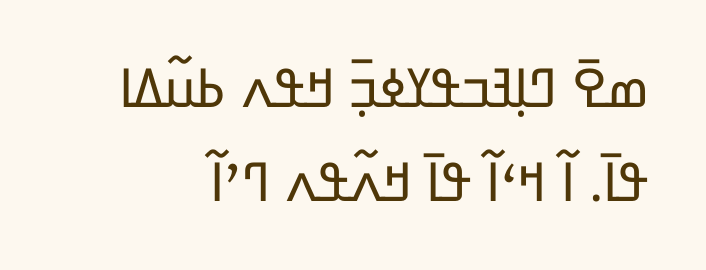ߘߐ߫ ߣߊ߲ߔߏߟߌߦߏ߲߫ ߞߟߍ ߕߎ߬ߡߊ ߟߊ߫. ߊ߬ ߞߵߊ߬ ߟߊ߫ ߞߍ߬ߟߍ ߣߴߊ߬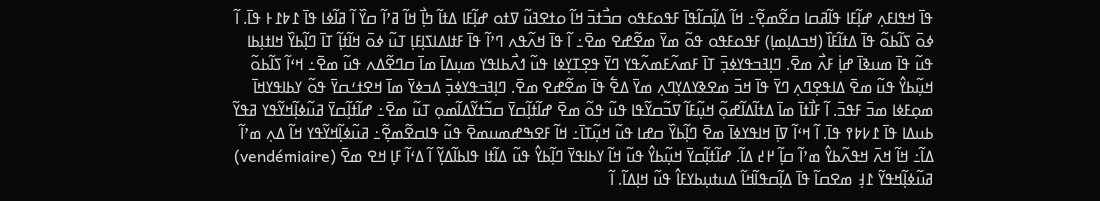ߟߊ߫ ߞߟߊߓߍ߲ ߝߊ߲߬ߓߊ ߟߊ߬ߥߛߊ ߛߐ߬ߘߐ߲߬߸ ߞߊ߬ ߡߊ߲߬ߛߊ߬ߟߊ߫ ߓߟߋߓߟߋ ߛߏ߯ߙߏ߫ ߞߊ߬ ߋߙߐߔߎ߬ ߜߙߋ ߝߊ߲߬ߓߊ ߡߙߊ߬ ߤߊ߲߯ ߞߊ߬ ߥߴߊ߬ ߛߌ߰ ߊ߬ ߥߊ߬ߦߊ ߟߊ߫ ߁߈߁߅ ߟߊ߫. ߊ߬ ߦߋ߫ ߖߊ߬ߕߋ߬ ߟߊ߫ ߡߙߊ߬ߓߊ߰ (ߞߏߡߊ߲ߘߊ߲) ߓߟߋߓߟߋ ߟߋ߬ ߘߌ߫ ߘߐ߬ߝߐ ߘߐ߫߸ ߊ߬ ߟߊ߫ ߞߍ߬ߟߍ ߣߴߊ߬ ߟߊ߫ ߓߙߊߡߊߖߊ߲ߓߊ߲ ߠߎ߬ ߦߋ߫ ߞߊ߬ߙߊ߲߬ ߠߊ߫ ߣߊ߲߬ߕߌ߰ ߞߊߙߊ߲ߕߊ ߟߎ߬ ߟߊ߫ ߘߎߢߊ߫ ߝߊ߲߭ ߓߍ߯ ߘߐ߫. ߣߊ߲ߔߏߟߌߦߏ߲߫ ߠߊ߫ ߓߘߍ߬ߓߘߍ߬ߟߌ ߣߌ߫ ߟߐ߲ߠߌ߲ߦߊ ߟߎ߬ ߗߍ߯ߕߊߟߌ ߘߎ߲ߡߊ߫ ߘߊ߫ ߛߣߐ߬ߡߍ ߟߎ߬ ߘߐ߫߸ ߞߵߊ߬ ߖߊ߬ߕߋ߬ ߞߎ߲߬ߕߌ߮ ߟߎ߬ ߘߐ߫ ߡߊߟߐ߲ߣߍ߲ ߣߌ߫ ߟߊ߫ ߞߏ߫ ߘߐߢߌߡߌ߲ߣߍ߲ ߘߌ߫ ߡߐ߱ ߟߊ߫ ߘߐ߬ߝߐ ߘߐ߫. ߣߊ߲ߔߏߟߌߦߏ߲߫ ߡߏߦߌ߫ ߘߊ߫ ߞߐߙߑߛߌ߫ ߟߋ߬ ߌߕߊߟߌߞߊ߫ ߘߋ߲ߓߦߊ ߘߏ߫ ߓߟߏ߫. ߊ߬ ߓߊ߯ߙߊ߫ ߘߊ߫ ߡߙߊ߬ߡߊ߬ߝߋ߲߬ ߞߎ߲߬ߓߊ߬ ߜߏ߬ߛߌ߬ߟߊ ߟߎ߬ ߟߋ߬ ߘߐ߫ ߝߊ߬ߙߊ߲߬ߛߌ߫ ߛߏ߬ߙߌ߬ߡߊ߬ߘߋ߲ ߠߎ߬ ߘߐ߫߸ ߝߊ߬ߙߊ߲߬ߛߌ߫ ߥߎ߬ߦߊ߲߬ߞߌ߬ߟߌ ߥߟߌ߬ ߕߎߡߊ ߟߊ߫ ߁߇߈߉ ߟߊ߫. ߊ߬ ߞߵߊ߬ ߜߊ߲߫ ߞߊߟߌߦߊ߫ ߘߐ߫ ߣߊ߲߬ߕߌ߰ ߛߝߊ ߟߎ߬ ߞߎ߲߬ߠߊ߫߸ ߞߊ߬ ߓߐߒߝߘߎߘߐ߫ ߟߎ߬ ߟߊߛߐ߬ߘߐ߲߬߸ ߥߎ߬ߦߊ߲߬ߞߌ߬ߟߌ ߞߊ߬ ߡߍ߲ ߘߴߊ߬ ߡߊ߬߸ ߞߊ߬ ߞߍ߫ ߞߟߍ߬ߕߌ߮ ߘߴߊ߬ ߛߊ߲߬ ߂߄ ߡߊ߬. ߝߊ߬ߙߊ߲߬ߛߌ߫ ߞߎ߲߬ߕߌ߮ ߟߎ߬ ߞߊ߬ ߌߕߊߟߌ߫ ߣߊ߲߬ߕߌ߮ ߟߎ߬ ߡߊ߬ߙߊ ߟߊߕߊ߬ߡߌ߲߬ ߊ߬ ߡߵߊ߬ ߓߊ߲ ߞߐ ߘߐ߫ (vendémiaire) ߥߎ߬ߦߊ߲߬ߞߟߌ߬ ߁߃߲ ߘߐߛߊ߬ ߟߊ߫ ߡߊ߲߬ߛߟߊ߬ߞߊ߬ ߡߎߙߎ߲ߕߌߓߊ߮ ߟߎ߬ ߞߊ߲ߡߊ߬. ߊ߬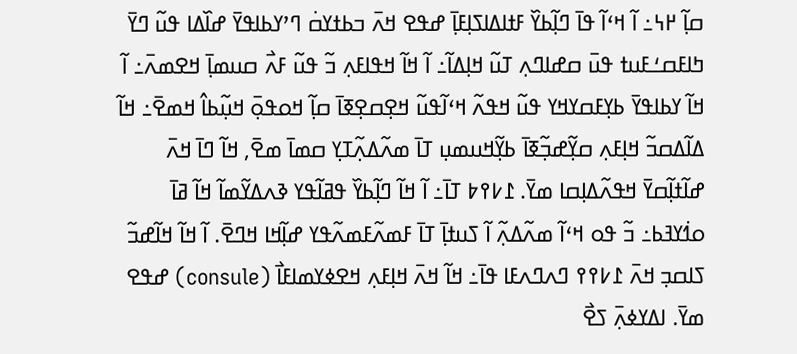ߛߊ߲߬ ߂߆߸ ߊ߬ ߞߵߊ߬ ߟߊ߫ ߣߊ߲߬ߕߌ߰ ߓߙߊߡߊߖߊ߲ߓߊ߲߫ ߝߟߐ ߞߍ߫ ߏߕߙߌߛ߭ ߣߴߌߕߊߟߌ߫ ߝߊ߰ߡߊ ߟߎ߬ ߣߌ߫ ߤߊߓߛߑߓߎߙ ߟߎ߫ ߛߝߊߣߍ߲ ߠߎ߬ ߞߊ߲ߡߊ߬߸ ߊ߬ ߞߊ߬ ߞߟߊߓߍ߲ ߏ߬ ߟߎ߬ ߓߍ߯ ߛߎߘߊ߲߫ ߞߐߘߍ߫߸ ߊ߬ ߞߊ߬ ߌߕߊߟߌ߫ ߕߌ߲ߓߛߌߞߌ ߟߎ߬ ߞߟߍ߬ ߞߵߊ߬ߟߎ߬ ߞߐ߲ߛߐ߲ߧߊ߫ ߛߊ߲߬ ߞߋߟߋ߲߫ ߞߎ߲߬ߕߊ߮ ߞߘߐ߫߸ ߞߊ߬ ߡߊ߬ߡߛߏ߬ ߞߊ߲ߓߍ߲ ߛߌ߲߬ߝߏ߲߬ߧߊ߫ ߕߌ߲߬ߞߎߘߎ߲ ߠߊ߫ ߘߍ߬ߡߍ߲߬ߠߌ߲ ߛߘߊ߫ ߘߐ߫, ߞߊ߬ ߣߊ߫ ߞߍ߫ ߝߊ߬ߙߊ߲߬ߛߌ߫ ߞߟߍ߬ߡߊ߲ߛߊ ߘߌ߫. ߁߇߉߈ ߠߊ߫߸ ߊ߬ ߞߊ߬ ߣߊ߲߬ߕߌ߰ ߟߥߊ߬ߟߌ ߢߍߡߌ߬ߘߊ߬ ߞߊ߬ ߥߊ߫ ߋߗ߭ߌߔߕ߸ ߏ߬ ߟߋ ߞߵߊ߬ ߘߍ߬ߡߍ߲߬ ߊ߬ ߖߎߙߊ߲߫ ߠߊ߫ ߓߘߍ߬ߓߘߍ߬ߟߌ ߝߊ߲߬ߞߊ ߞߣߐ߫. ߊ߬ ߞߊ߬ ߞߊ߬ߝߏ߬ ߖߊߛߏ߲ ߞߍ߫ ߁߇߉߉ ߣߍߣߍߓߊ ߟߊ߫߸ ߞߊ߬ ߞߍ߫ ߞߊ߲ߓߍ߲ ߞߐߦߌߘߊߓߊ߯ (consule) ߝߟߐ ߘߌ߫. ߊߡߌߦߍ߲߫ ߖߐ߯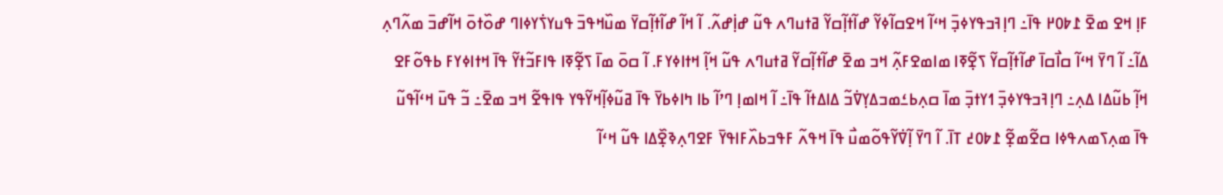ߓߊ߲ ߞߐ ߘߐ߫ ߁߈߀߂ ߟߊ߫߸ ߣߊ߲ߔߏߟߌߦߏ߲߫ ߞߵߊ߬ ߞߐߛߊ߬ߦߌ߬ ߝߊ߬ߙߊ߲߬ߛߌ߬ ߥߙߎߣߍ ߟߎ߬ ߝߊ߲߭ߝߍ߬. ߊ߬ ߞߊ߬ ߝߊ߬ߙߊ߲߬ߛߌ߫ ߘߎ߰ߞߟߏ߫ ߟߎߌߖ߭ߌߦߊߣ ߝߋ߰ߙߋ߫ ߞߊ߬ߝߏ߫ ߘߍ߬ߣߍ߲ ߡߊ߬߸ ߊ߬ ߣߌ߫ ߞߵߊ߬ ߛߊ߯ߛߊ߫ ߝߊ߬ߙߊ߲߬ߛߌ߬ ߖߐ߲߬ߧߊ ߘߊߘߐߓߍ߲߬ ߞߏ ߘߐ߫ ߝߊ߬ߙߊ߲߬ߛߌ߬ ߥߙߎߣߍ ߟߎ߬ ߞߊ߲߬ ߞߙߊߦߌߓ. ߊ߬ ߛߋ߫ ߘߊ߫ ߖߐ߲߬ߧߊ ߟߊߓߏ߬ߙߌ߬ ߟߊ߫ ߞߙߊߦߌߓ ߕߟߋ߬ߓߐ ߞߊ߲߬ ߕߎ߬ߡߊ ߡߍ߲߸ ߣߊ߲ߔߏߟߌߦߏ߲߫ ߗߌߙߏ߲߫ ߘߊ߫ ߛߍ߲ߕߑߘߏߡߌ߲ߜ߭ߏ߬ ߡߊߡߙߊ߬ ߟߊ߫߸ ߊ߬ ߞߊߘߊ߲ ߣߴߊ߬ ߕߊ ߤߊߦߕߌ߫ ߟߊ߫ ߥߎ߬ߦߊ߲߬ߞߌ߬ߟߌ ߟߊߟߐ߬ ߞߏ ߘߐ߫߸ ߏ߬ ߟߎ߫ ߞߵߊ߬ߟߎ߬ ߟߊ߫ ߘߍ߲ߖߘߍߟߦߊ ߛߐ߬ߘߐ߲߬ ߁߈߀߄ ߠߊ߫. ߊ߬ ߣߌ߫ ߊ߲߬ߜ߭ߌ߬ߟߋ߬ߘߎ߯ ߟߊ߫ ߞߟߍ߬ ߓߟߏߕߍ߰ߓߊߟߌ߫ ߓߐߣߍ߲ߢߐ߲߰ߡߊ ߟߎ߬ ߞߵߊ߬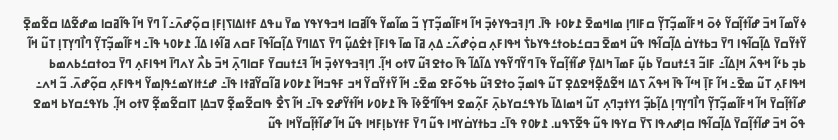ߦߌ߬ߘߊ߬ ߞߏ߫ ߝߊ߬ߙߊ߲߬ߛߌ߬ ߦߋ߫ ߞߓߊ߬ߘߏ߲߬ߠߌ߲߬ ߛߓߊߣߊ߲ ߘߊߞߘߐ߫ ߁߈߀߅ ߟߊ߫. ߣߊ߲ߔߏߟߌߦߏ߲߫ ߞߊ߬ ߞߓߊ߬ߘߏ߲߬ߠߌ߲ ߏ߬ ߘߊ߬ߘߌ߬ ߟߊ߬ߥߛߊ ߞߏߟߌߟߌ ߘߌ߫ ߎߟߡ ߓߙߊߡߊߖߊ߲ߓߊ߲ ߛߋ߲߬ߝߍ߫߸ ߊ߬ ߣߌ߫ ߞߊ߬ ߟߊ߬ߥߛߊ ߘߝߐ߬ߡߊ ߛߐ߬ߘߐ߲߫ ߌ߬ߙߌ߬ߛߌ߫ ߡߊ߲߬ߛߊ߬ߟߊ ߣߌ߫ ߏߕߙߌߛ߭ ߡߊ߲߬ߛߊ߬ߟߊ ߟߎ߬ ߞߘߐ߫ ߏߛߑߕߋߙߑߟߌߕߖ߭ ߞߟߊߓߍ߲ ߛߋ߲߭ߝߍ߬߸ ߡߍ߲ ߥߊ߫ ߘߊ߫ ߟߊߓߊ߲߫ ߙߐ߭ߡߎ߲߬ ߣߌ߫ ߖߡߊߣߌ߫ ߡߊ߲߬ߛߊ߬ߟߊ߫ ߓߛߍ ߥߊ߬ߦߊ ߡߊ߬. ߁߈߀߆ ߟߊ߫߸ ߞߓߊ߬ߘߏ߲߬ߠߌ߲߬ ߣߊ߯ߣߌ߲ߠߊ߲ ߠߎ߬ ߞߊ߬ ߕߏ߲ ߕߵߊ߬ ߞߟߍ߬ ߞߊ߲ߡߊ߬߸ ߓߊߏ߬ ߔߑߙߎߛߌ߫ ߕߎ߲߬ ߓߘߊ߫ ߤߊߡߌ߲߫ ߝߊ߬ߙߊ߲߬ߛߌ߬ ߟߊ߫ ߣߌ߬ߣߌ߬ߟߌ ߡߊ߬ߡߊ߬ ߟߊ߫ ߋߙߐߔߎ߬ ߜߙߋ ߞߊ߲߬. ߣߊ߲ߔߏߟߌߦߏ߲߫ ߞߊ߬ ߔߑߙߎߛߌ߫ ߓߛߊߣߍ߲߫ ߞߏ߫ ߕߍ߯ ߌߍߣߊ߫ ߞߟߊߓߍ߲ ߣߌ߫ ߏߋߙߛߑߕߍߘߕ ߞߟߊߓߍ߲ ߠߎ߬ ߘߐ߫߸ ߞߊ߬ ߓߊ߲߫ ߞߵߊ߬ ߟߊ߫ ߞߟߍ߬ ߖߡߊ ߞߐ߬ߡߐ߲߬ߞߐߡߐ߲ ߠߎ߬ ߟߊߘߏ߲߬ ߋߙߐߔߎ߬ ߕߟߋ߬ߓߐ ߘߐ߫߸ ߞߊ߬ ߌ߬ߙߌ߬ߛߌ߬ ߞߏ ߓߟߏߞߊ߬ ߁߈߀߇ ߥߊ߬ߛߌ߬ߥߙߊ ߟߊ߫߸ ߝߑߙߊߌߘߑߟߊ߲ߘߌ߬ ߞߟߊߓߍ߲ ߛߋ߲߬ߝߍ߫. ߏ߬ ߞߍ߸ ߝߊ߬ߙߊ߲߬ߛߌ߫ ߞߊ߬ ߞߓߊ߬ߘߏ߲߬ߠߌ߲߬ ߣߊ߯ߣߌ߲ߣߊ߲ ߡߊ߲߬ߕߏ߲߬ ߗߌߙߏ߲ߣߍ߲ ߠߎ߬ ߞߘߊߡߊ߫ ߕߌߟߑߛߌߕߍ߲߫ ߓߍ߲߬ߘߐ ߞߟߊ߬ߣߐ߬ߦߊ߫ ߟߊ߫ ߁߈߀߇ ߞߊ߬ߙߌ߬ߝߐ ߟߊ߫߸ ߞߊ߬ ߖߐ߯ ߟߊߛߐ߬ߘߐ߲߬ ߜߏߡߊ߲ ߠߊߛߐ߬ߘߐ߲߬ ߜߙߋ ߞߊ߲߬. ߕߌߟߑߛߌߕ ߞߘߐ ߟߋ߬ ߞߏ߫ ߝߊ߬ߙߊ߲߬ߛߌ߫ ߡߊ߲߬ߛߊ߬ߟߊ ߛߊ߲ߝߍߟߊ ߖߌ߫ ߛߌߟߊ ߟߎ߬ ߟߐ߬ߖߟߎ. ߁߈߀߉ ߟߊ߫߸ ߏߕߙߌߛ߭ߌߞߊ ߟߎ߬ ߣߌ߫ ߓߙߌߕߊ߲ߓߞߊ ߟߎ߬ ߞߊ߬ ߝߊ߬ߙߊ߲߬ߛߌ߬ߞߊ ߟߎ߬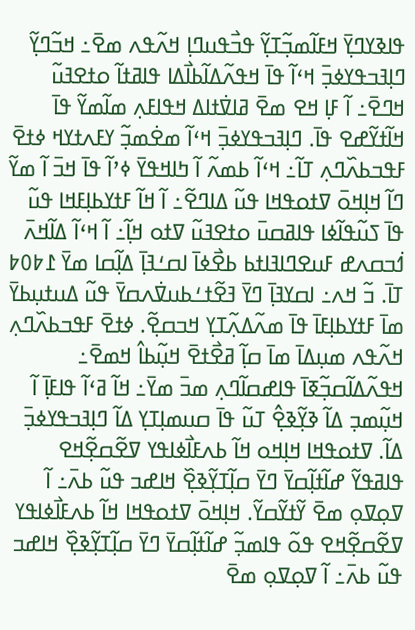ߟߊߢߌߣߌ߲߫ ߞߓߊ߬ߘߏ߲߬ߠߌ߲߬ ߟߏ߯ߟߎߣߊ߲ ߞߍ߬ߟߍ ߘߐ߫߸ ߞߏ߬ߣߌ߲߬ ߣߊ߲ߔߏߟߌߦߏ߲߫ ߞߵߊ߬ ߟߊ߫ ߞߟߍ߬ߡߊ߬ߕߊ߯ߡߊ ߟߊߥߙߊ߬ ߋߙߐߔߎ߬ ߞߣߐ߫߸ ߊ߬ ߓߊ߲ ߞߐ ߘߐ߫ ߥߊߜ߭ߙߊߡ ߞߟߊߓߍ߲ ߘߊ߬ߘߌ߬ ߟߊ߫ ߞߊ߬ߙߌ߬ߝߐ ߟߊ߫. ߣߊ߲ߔߏߟߌߦߏ߲߫ ߞߵߊ߬ ߘߐ߭ߘߏ߲߬ ߌߓߍߙߌߞ ߦߙߐ߫ ߓߟߏߕߍ߰ߣߍ߲ ߠߊ߬߸ ߞߵߊ߬ ߕߘߍ߬ ߊ߬ ߤߊߞߟߌ߫ ߦߴߊ߬ ߟߊ߫ ߞߏ߫ ߊ߬ ߘߌ߬ ߣߊ߬ ߞߊ߲ߞߋ߫ ߜߙߋߟߞߊ ߟߎ߬ ߡߊߣߐ߬߸ ߊ߬ ߞߊ߬ ߓߙߌߕߊ߲ߓߞߊ ߟߎ߬ ߟߊ߫ ߖߎ߬ߟߊ߬ߦߊ ߟߊߥߛߎ߫ ߋߙߐߔߎ߬ ߜߙߋ ߞߊ߲߬߸ ߊ߬ ߞߵߊ߬ ߡߊ߬ߞߍ߫ ߗ߭ߏߛߍߝ ߓߎߐߣߊߔߊߙߕ ߕߐ߯ߦߊ߫ ߊߛߑߔߊ߲߫ ߡߊ߲߬ߛߊ ߘߌ߫ ߁߈߀߈ ߠߊ߫. ߏ߬ ߞߍ߸ ߊߛߌߔߊ߲߫ ߣߌ߫ ߔߐ߬ߙߑߕߎߜ߭ߍߛߌ߫ ߟߎ߬ ߡߎߙߎ߲ߕߌ߫ ߘߊ߫ ߓߙߌߕߊ߲ߓߊ߫ ߟߊ߫ ߘߍ߬ߡߍ߲߬ߠߌ߲ ߞߏߛߐ߲߬. ߦߙߐ߫ ߓߟߏߕߍ߰ߣߍ߲ ߞߍ߬ߟߍ ߘߎ߲ߡߊ߫ ߘߊ߫ ߛߊ߲߬ ߥߐ߯ߙߐ߫ ߞߎ߲߬ߕߊ߮ ߞߘߐ߫߸ ߞߟߍ߬ߡߊ߬ߛߏ߲߬ߧߊ߫ ߟߊߝߛߊ߬ߣߍ߲ ߘߏ߫ ߘߌ߫߸ ߞߊ߬ ߥߵߊ߬ ߟߊߓߊ߲߫ ߊ߬ ߞߎ߲߬ߘߏ߲ ߡߊ߬ ߢߌ߲߬ߢߐ߲߮ ߠߎ߬ ߟߊ߫ ߛߎߘߊ߲ߠߌ߲ ߡߊ߬ ߣߊ߲ߔߏߟߌߦߏ߲߫ ߡߊ߬. ߜߙߋߟߞߊ ߞߊ߲ߞߋ ߞߊ߬ ߕߍߓߊ߯ߦߊߟߌ ߜߐ߬ߛߐ߲߬ߞߐ ߟߊߥߟߌ߬ ߝߊ߬ߙߊ߲߬ߛߌ߫ ߣߌ߫ ߛߊ߲߬ߠߌ߲߬ߢߐ߲߰ ߞߊߝߏ ߟߎ߬ ߕߍ߫߸ ߊ߬ ߜߋ߲ߜߋ߲ ߘߐ߫ ߌ߬ߙߌ߬ߛߌ߬. ߞߊ߲ߞߋ߫ ߜߙߋߟߞߊ ߞߊ߬ ߕߍߓߊ߯ߦߊߟߌ ߜߐ߬ߛߐ߲߬ߞߐ ߟߋ߬ ߟߊߘߏ߲߬ ߝߊ߬ߙߊ߲߬ߛߌ߫ ߣߌ߫ ߛߊ߲߬ߠߌ߲߬ߢߐ߲߰ ߞߊߝߏ ߟߎ߬ ߕߍ߫߸ ߊ߬ ߜߋ߲ߜߋ߲ ߘߐ߫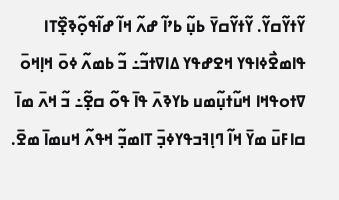ߌ߬ߙߌ߬ߛߌ߬. ߌ߬ߙߌ߬ߛߌ߫ ߕߎ߲߬ ߕߴߊ߬ ߝߍ߬ ߞߊ߬ ߝߊ߬ߟߋ߲߬ߢߐ߲߰ߠߊ ߟߊߘߐ߯ߦߊߟߌ ߞߐߝߟߌ ߡߊߜߙߏ߬߸ ߏ߬ ߕߘߍ߬ ߦߋ߫ ߞߊ߲ߞߋ߫ ߜߙߋߟߞߊ ߞߎ߬ߙߎ߲߬ߘߎ ߕߌߢߍ߫ ߟߊ߫ ߟߋ߬ ߛߐ߲߬߸ ߏ߬ ߞߍ߫ ߘߊ߫ ߛߊߓߎ߫ ߘߌ߫ ߞߊ߬ ߣߊ߲ߔߏߟߌߦߏ߲߫ ߠߊߘߏ߲߬ ߞߟߍ߬ ߞߎߘߊ߫ ߘߐ߫.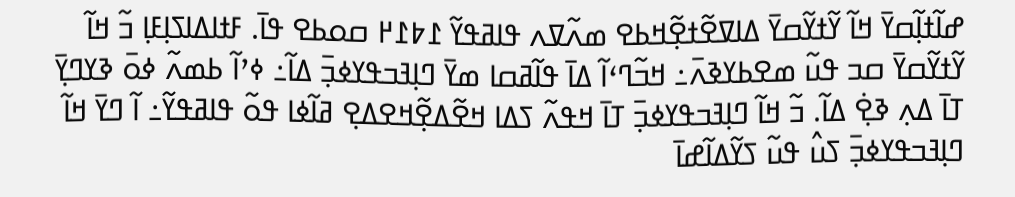ߝߊ߬ߙߊ߲߬ߛߌ߫ ߞߊ߬ ߌ߬ߙߌ߬ߛߌ߫ ߡߊߜߐ߬ߙߐ߲߬ߞߕߐ ߘߍ߬ߜߍ ߟߊߥߟߌ߬ ߁߈߁߂ ߛߋߕߐ ߟߊ߫. ߓߙߊߡߊߖߊ߲ߓߊ߲ ߏ߬ ߞߊ߬ ߌ߬ߙߌ߬ߛߌ߫ ߛߏ ߟߎ߬ ߘߐߕߌߢߍ߫߸ ߞߏ߬ߣߵߊ߬ ߡߊ߫ ߟߊ߬ߥߛߊ ߘߌ߫ ߣߊ߲ߔߏߟߌߦߏ߲߫ ߡߊ߬߸ ߦߴߊ߬ ߕߘߍ߬ ߦߋ߫ ߢߌߣߌ߲߫ ߠߊ߫ ߡߍ߲ ߢߐ߲߭ ߡߊ߬. ߏ߬ ߞߊ߬ ߣߊ߲ߔߏߟߌߦߏ߲߫ ߠߊ߫ ߞߟߍ߬ ߖߡߊ ߞߐ߬ߡߐ߲߬ߞߐߡߐ߲ ߥߊ߬ߦߊ ߟߋ߬ ߟߊߥߟߌ߬߸ ߊ߬ ߣߌ߫ ߞߊ߬ ߣߊ߲ߔߏߟߌߦߏ߲߫ ߖߎ߮ ߟߎ߬ ߖߌ߬ߡߊ߬ߝߊ߫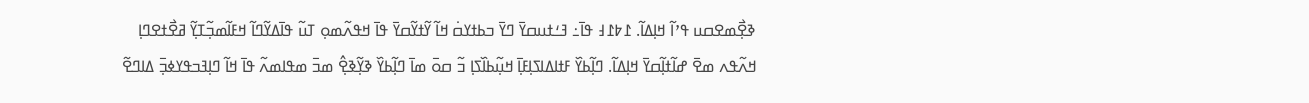ߢߐ߲߯ߘߐߛߎ ߟߴߊ߬ ߞߊ߲ߡߊ߬. ߁߈߁߃ ߟߊ߫߸ ߔߑߙߎߛߌ߫ ߣߌ߫ ߏߕߙߌߛ߭ ߞߊ߬ ߌ߬ߙߌ߬ߛߌ߫ ߟߊ߫ ߞߟߍ߬ߘߋ߲ ߠߎ߬ ߟߊ߫ߡߌ߬ߣߊ߬ ߞߓߊ߬ߘߏ߲߬ߠߌ߲߬ ߥߐ߯ߙߐߣߊ߲ ߞߍ߬ߟߍ ߘߐ߫ ߝߊ߬ߙߊ߲߬ߛߌ߫ ߞߊ߲ߡߊ߬. ߣߊ߲߬ߕߌ߰ ߓߙߊߡߊߖߊ߲ߓߊ߲߫ ߞߎ߲߬ߕߊ߰ߖߊ߲ ߏ߬ ߛߋ߫ ߘߊ߫ ߣߊ߲߬ߕߌ߰ ߢߌ߲߬ߢߐ߲߮ ߘߏ߫ ߘߟߊߘߍ߬ ߟߊ߫ ߞߊ߬ ߣߊ߲ߔߏߟߌߦߏ߲߫ ߡߊߣߐ߬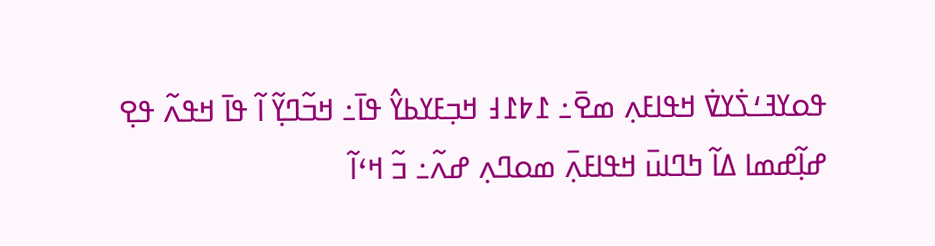ߟߋߌߔߑߖ߭ߌߜ߭ ߞߟߊߓߍ߲ ߘߐ߫߸ ߁߈߁߃ ߞߏ߲ߓߌߕߌ߮ ߟߊ߫߸ ߞߏ߬ߣߌ߲߬ ߊ߬ ߟߊ߫ ߞߟߍ߬ ߟߐ߲ ߝߊ߲߬ߝߘߊ ߡߊ߬ ߤߣߊߎ߫ ߞߟߊߓߍ߲߫ ߘߋߣߍ߲ ߝߍ߬߸ ߏ߬ ߞߵߊ߬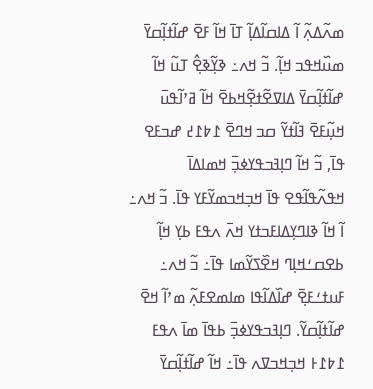ߘߍ߬ߡߍ߲߬ ߊ߬ ߡߊߛߊ߬ߡߊ߲߬ ߠߊ߫ ߞߊ߬ ߓߐ߫ ߝߊ߬ߙߊ߲߬ߛߌ߫ ߘߎ߰ߞߟߏ ߞߊ߲߬. ߏ߬ ߞߍ߸ ߢߌ߲߬ߢߐ߲߮ ߠߎ߬ ߞߊ߬ ߝߊ߬ߙߊ߲߬ߛߌ߫ ߡߊߜߐ߬ߙߐ߲߬ߞߕߐ߫ ߞߊ߬ ߥߴߊ߬ߟߎ߫ ߞߎ߲߬ߓߐ߫ ߔߊ߬ߙߌ߬ ߛߏ ߞߣߐ߫ ߁߈߁߄ ߝߏߓߐ ߟߊ߫, ߏ߬ ߞߊ߬ ߣߊ߲ߔߏߟߌߦߏ߲߫ ߞߘߊߡߊ߫ ߞߟߍ߬ߟߊ߬ߟߐ ߟߊ߫ ߞߏ߲ߞߏߘߌ߬ߓߌ ߟߊ߫. ߏ߬ ߞߍ߸ ߊ߬ ߞߊ߬ ߢߊߣߌ߲ߡߊߓߏߙߌ ߞߍ߫ ߍߟߓ ߕߌ߲ ߞߊ߲߬ ߕߐߛߑߞߊ߲ߣ ߞߐ߰ߖߌ߬ߘߊ ߟߊ߫߸ ߏ߬ ߞߍ߸ ߓߎߙߑߓߐ߲߫ ߝߊ߰ߡߊ߬ߟߊ ߘߊߘߐߓߍ߲߬ ߘߴߊ߬ ߞߐ߫ ߝߊ߬ߙߊ߲߬ߛߌ߬. ߣߊ߲ߔߏߟߌߦߏ߲߫ ߕߟߊ߫ ߘߊ߫ ߍߟߓ ߁߈߁߅ ߞߏ߲ߞߏߜߍ ߟߊ߫߸ ߞߊ߬ ߝߊ߬ߙߊ߲߬ߛߌ߫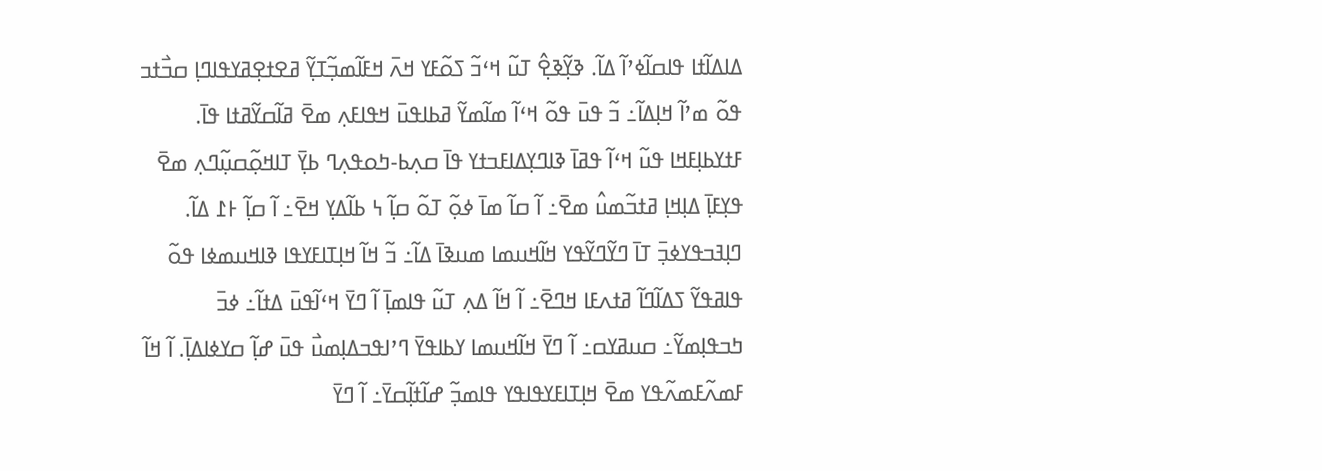ߡߊߡߊ߬ߙߊ ߟߊߛߊ߬ߦߴߊ߬ ߡߊ߬. ߢߌ߲߬ߢߐ߲߮ ߠߎ߬ ߞߵߏ߬ ߖߋ߬ߓߌ ߞߍ߫ ߞߓߊ߬ߘߏ߲߬ߠߌ߲߬ ߥߐߙߐ߲ߥߌߟߊߣߊ߲ ߛߏ߯ߙߏ ߟߋ߬ ߘߴߊ߬ ߞߊ߲ߡߊ߬߸ ߏ߬ ߟߎ߫ ߟߋ߬ ߞߵߊ߬ ߘߊ߬ߘߌ߬ ߥߕߊߟߎ߫ ߞߟߊߓߍ߲ ߘߐ߫ ߥߊ߬ߛߌ߬ߥߙߊ ߟߊ߫. ߓߙߌߕߊ߲ߓߞߊ ߟߎ߬ ߞߵߊ߬ ߟߥߊ߫ ߢߊߣߌ߲ߡߊߓߏߙߌ ߟߊ߫ ߛߍ߲ߕ-ߤߋߟߍ߲ߣ ߕߌ߲߫ ߠߊߞߋ߲߬ߛߎ߲߬ߣߍ߲ ߘߐ߫ ߟߌ߲ߓߊ߲߫ ߡߊ߲ߞߊ߲ ߥߙߏ߬ߘߎ߮ ߘߐ߫߸ ߊ߬ ߛߊ߬ ߘߊ߫ ߦߋ߲߬ ߠߋ߬ ߛߊ߲߬ ߆ ߕߊ߬ߡߌ߲ ߞߐ߫߸ ߊ߬ ߛߊ߲߬ ߅߁ ߡߊ߬. ߣߊ߲ߔߏߟߌߦߏ߲߫ ߠߊ߫ ߣߌ߬ߣߌ߬ߟߌ ߞߊ߬ߞߎߘߊ ߘߎߢߊ߫ ߡߊ߬߸ ߏ߬ ߞߊ߬ ߞߊ߲ߠߊߓߌߟߊ ߢߊߞߎߘߦߊ ߟߋ߬ ߟߊߥߟߌ߬ ߖߡߊ߬ߣߊ߬ ߥߙߍߓߊ ߞߣߐ߫߸ ߊ߬ ߞߊ߬ ߡߍ߲ ߠߎ߬ ߟߊߘߊ߲߫ ߊ߬ ߣߌ߫ ߞߵߊ߬ߟߎ߫ ߡߙߊ߬߸ ߦߏ߫ ߤߏߟߊ߲ߘߌ߬߸ ߛߎߥߌߛ߸ ߊ߬ ߣߌ߫ ߞߊ߬ߞߎߘߊ ߌߕߊߟߌ߫ ߣߴߊߟߏߡߊ߲ߘߎ߯ ߟߎ߫ ߝߊ߲߬ ߛߌߦߊߡߊ߲߫. ߊ߬ ߞߊ߬ ߓߘߍ߬ߓߘߍ߬ߟߌ ߘߐ߫ ߞߊ߲ߠߊߓߌߟߊߟߌ ߟߊߘߏ߲߬ ߝߊ߬ߙߊ߲߬ߛߌ߫߸ ߊ߬ ߣߌ߫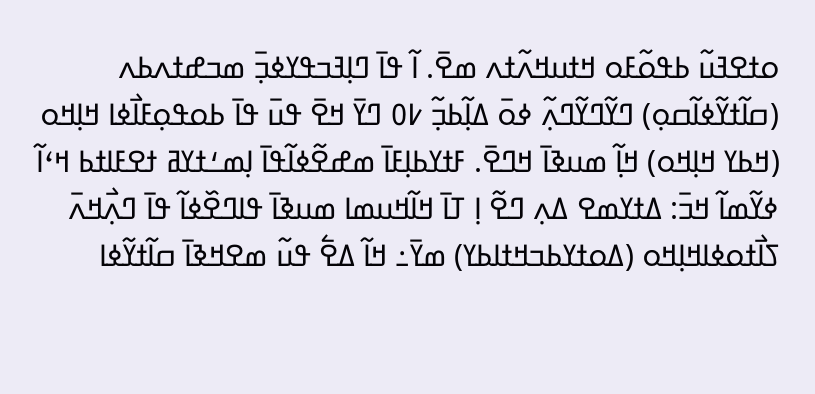ߋߙߐߔߎ߬ ߕߟߋ߬ߓߋ ߞߙߎߞߍ߬ߙߍ ߘߐ߫. ߊ߬ ߟߊ߫ ߣߊ߲ߔߏߟߌߦߏ߲߫ ߘߏߝߙߍߕߍ (ߛߊ߬ߙߌ߬ߦߊ߬ߛߋ߲) ߣߌ߬ߣߌ߬ߣߍ߲߬ ߦߋ߫ ߡߊ߲߬ߕߏ߲߬ ߇߀ ߣߌ߫ ߞߐ߫ ߟߎ߫ ߟߊ߫ ߕߋߟߋ߲ߓߊ߯ߦߊ ߞߊ߲ߞߋ (ߞߕߌ ߞߊ߲ߞߋ) ߞߊ߲߬ ߘߎߢߊ߫ ߞߣߐ߫. ߓߙߌߕߊ߲ߓߊ߫ ߘߝߐ߬ߦߊ߬ߟߊ߫ ߊ߲ߘߑߙߌߥ ߙߐߓߊߙߕ ߞߵߊ߬ ߦߌ߬ߘߊ߬ ߞߏ߫: ߡߙߌߘߐ ߡߍ߲ ߣߐ߬ ߊ߲ ߠߊ߫ ߞߊ߬ߞߎߘߊ ߘߎߢߊ߫ ߟߊߣߐ߰ߦߊ߬ ߟߊ߫ ߣߍ߲߯ߞߍ߫ ߖߊ߯ߙߋߦߊߞߊ߲ߞߋ (ߡߋߙߌߕߏߞߙߊߕߌ) ߘߌ߫߸ ߞߊ߬ ߡߐ߱ ߟߎ߬ ߘߐߞߢߊ߫ ߛߊ߬ߙߌ߬ߦߊ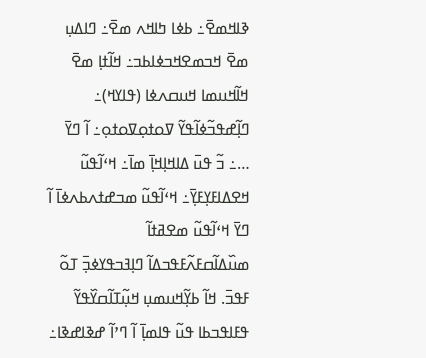ߢߊߞߘߐ߫߸ ߕߦߊ ߤߊߞߍ ߘߐ߫߸ ߣߊߡߎ߲ ߘߐ߫ ߞߏߘߐߞߏߦߊߕߏ߸ ߞߊ߬ߙߊ߲ ߘߐ߫ ߞߊ߬ߞߎߘߊ ߞߎߛߍߦߊ (ߟߊߌߞ)߸ ߣߊ߲߬ߝߟߏ߬ߦߊ߬ߟߌ߬ ߜߋߙߋ߲ߜߋߙߋ߲߸ ߊ߬ ߣߌ߫ …߸ ߏ߬ ߟߎ߫ ߡߊߞߊ߲ߞߊ߲߫ ߘߊ߫߸ ߞߵߊ߬ߟߎ߬ ߞߐߡߊߓߌ߲ߓߌ߲߫߸ ߞߵߊ߬ߟߎ߬ ߘߏߝߙߍߕߍߦߊ߫ ߊ߬ ߣߌ߫ ߞߵߊ߬ߟߎ߬ ߘߐߥߙߊ߬ ߘߎ߰ߡߊ߬ߛߓߍ߬ߓߟߏߡߊ߬ ߣߊ߲ߔߏߟߌߦߏ߲߫ ߠߋ߬ ߓߟߏ߫. ߞߊ߬ ߕߌ߲߬ߞߎߘߎ߲ ߞߎ߲߬ߠߊ߬ߛߌ߰ߟߌ߬ ߟߓߊߟߏߕߊ ߟߎ߬ ߟߊߘߊ߲߫ ߊ߬ ߣߴߊ߬ ߝߢߊߝߢߊ߸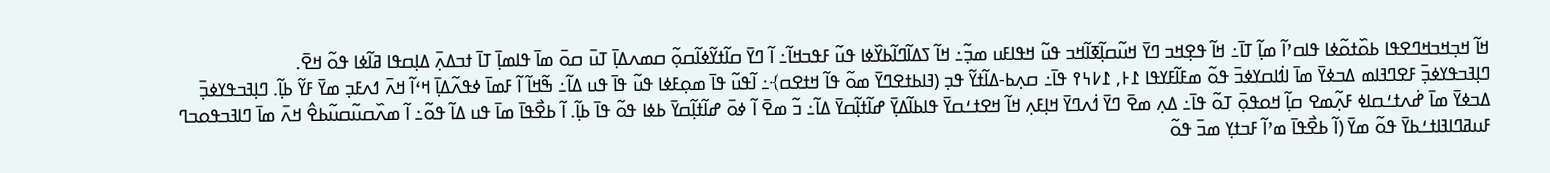ߞߊ߬ ߞߏ߲ߞߏߞߣߐߟߊ ߕߋ߰ߙߋ߬ߦߊ ߟߊߛߴߊ߬ ߘߊ߲߬ ߠߊ߫߸ ߞߊ߬ ߟߐ߲ߞߏ ߣߌ߫ ߞߎ߬ߛߊ߲߬ߧߊ߬ߞߏ ߟߎ߬ ߞߟߊߓߎ ߘߏ߲߬߸ ߞߊ߬ ߖߡߊ߬ߣߊ߬ߕߌ߰ߦߊ ߟߎ߬ ߓߟߏߞߊ߬߸ ߊ߬ ߣߌ߫ ߛߊ߬ߙߌ߬ߦߊ߬ߛߋ߲߬ ߛߘߍߡߊ߲߫ ߠߎ߫ ߛߋ߫ ߘߊ߫ ߟߊߘߊ߲߫ ߠߊ߫ ߙߏߡߍ߲߫ ߡߊ߲ߛߟߊ ߥߊ߬ߦߊ ߟߋ߬ ߞߐ߫.
ߣߊ߲ߔߏߟߌߦߏ߲߫ ߓߐߣߔߊߘ ߡߏߦߌ߫ ߘߊ߫ ߊߗ߭ߊߛߌߦߏ߫ ߟߋ߬ ߘߓߊ߬ߓߌߟߊ ߁߅, ߁߇߆߉ ߟߊ߫߸ ߛߍ߲ߕ-ߡߊ߬ߙߌ߬ ߟߏ߲ (ߔߊߕߙߐߣߌ߫ ߘߋ߬ ߟߊ߬ ߞߙߐߛ﴾߸ ߊ߬ߟߎ߬ ߟߊ߫ ߘߋ߲ߓߦߊ ߟߎ߬ ߟߊ߫ ߟߎ ߡߊ߬߸ ߒ߬ߞߊ߬ ߊ߬ ߓߘߊ߫ ߦߟߍ߬ߡߊ߲߫ ߞߵߊ߬ ߞߍ߫ ߗߍߓߏ߲ ߘߌ߫ ߓߌ߬ ߕߊ߲߬. ߣߊ߲ߔߏߟߌߦߏ߲߫ ߡߏߦߌ߫ ߘߊ߫ ߝ߭ߍߙߑߛߊߦ ߓߍ߲߬ߘߐ ߛߊ߲߬ ߞߋߟߋ߲߫ ߠߋ߬ ߟߊ߫߸ ߡߍ߲ ߘߐ߫ ߣߌ߫ ߗ߭ߍߣߌ߫ ߞߊ߲ߓߍ߲ ߞߊ߬ ߞߐߙߑߛߌ߫ ߟߊߕߊ߬ߡߌ߲߫ ߝߊ߬ߙߊ߲߬ߛߌ߫ ߡߊ߬߸ ߏ߬ ߘߐ߫ ߊ߬ ߦߋ߫ ߝߊ߬ߙߊ߲߬ߛߌ߫ ߕߦߊ ߟߋ߬ ߟߊ߫ ߕߊ߲߬. ߊ߬ ߕߐ߯ߟߊ߫ ߘߊ߫ ߟߎ ߡߊ߬ ߟߋ߬߸ ߊ߬ ߘߍ߰ߛߎ߬ߛߎ߬ߕߐ߮ ߞߍ߫ ߘߊ߫ ߣߊߔߏߟߋߏߣ ߓߎߥߣߊߔߊߙߑߕߌ߫ ߟߋ߬ ߘߌ߫ (ߊ߬ ߕߐ߯ߟߊ߫ ߘߴߊ߬ ߓߏߙߌ߲ ߘߏ߫ ߟߋ߬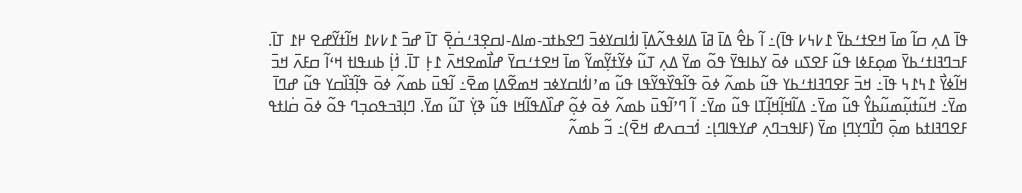ߟߊ߫ ߡߍ߲ ߛߊ߬ ߘߊ߫ ߞߐߙߑߕߌ߫ ߁߇߆߇ ߟߊ߫)߸ ߊ߬ ߕߐ߮ ߡߊ߫ ߥߊ߫ ߡߊߦߟߍ߬ߡߊ߲߫ ߊߗ߭ߊߛߌߦߏ߫ ߣߐߕߙߏ-ߘߊߡ-ߊߛߐ߲ߔߑߛ߭ߐ߲߫ ߠߊ߫ ߝߏ߫ ߁߇߇߁ ߞߊ߬ߙߌ߬ߝߐ ߂߁ ߠߊ߫. ߓߏߣߔߊߙߑߕߌ߫ ߘߋ߲ߓߦߊ ߟߎ߬ ߓߐߖߎ ߦߋ߫ ߌߕߊߟߌ߫ ߟߋ߬ ߘߌ߫ ߡߍ߲ ߠߎ߬ ߦߌ߬ߙߌ߲߬ߘߌ߬ ߘߊ߫ ߞߐߙߑߛߌ߫ ߝߊ߯ߘߐߞߍ߫ ߁߅߲ ߠߊ߫. ߗ߭ߊ߲߭ ߕߎߟߊߙ ߞߵߊ߬ ߛߓߍ߫ ߞߏ߫ ߞߊ߬ߦߌ߯ ߁߆߁߆ ߟߊ߫߸ ߞߏ߫ ߓߐߣߔߊߙߑߕߌ ߟߎ߬ ߕߘߍ߬ ߦߋ߫ ߟߊ߬ߟߌ߰ߟߌ߬ߟߊ ߟߎ߬ ߘߴߊߗ߭ߊߛߌߦߏ ߞߘߐ߬ߡߊ߲ ߘߐ߫߸ ߊ߬ߟߎ߫ ߕߘߍ߬ ߦߋ߫ ߟߊ߲߬ߔߊ߰ߛߌ ߟߎ߬ ߝߣߊ߫ ߘߌ߫߸ ߞߎ߬ߙߎ߲߬ߘߎ߬ߕߌ߮ ߟߎ߬ ߘߌ߫߸ ߡߊ߬ߞߊ߲߬ߞߊ߲߬ߠߊ ߟߎ߬ ߘߌ߫߸ ߊ߬ ߣߴߊ߬ߟߎ߫ ߕߘߍ߬ ߦߋ߫ ߦߋ߲߬ ߝߊ߰ߡߟߊ߬ߞߊ ߟߎ߬ ߢߌ߲߭ ߠߎ߬ ߘߌ߫. ߣߊ߲ߔߏߟߋߏ߲ߣ ߟߋ߬ ߦߋ߫ ߛ߭ߊߙߟ ߓߐߣߔߊߙߕ ߘߋ߲߫ ߣߊ߯ߣߌ߲ߣߊ߲ ߘߌ߫ (ߓߊߟߏߣߍ߲ ߝߌߟߊߣߊ߲߸ ߗ߭ߏߛߍߝ ߞߐ߫)߸ ߏ߬ ߕߘߍ߬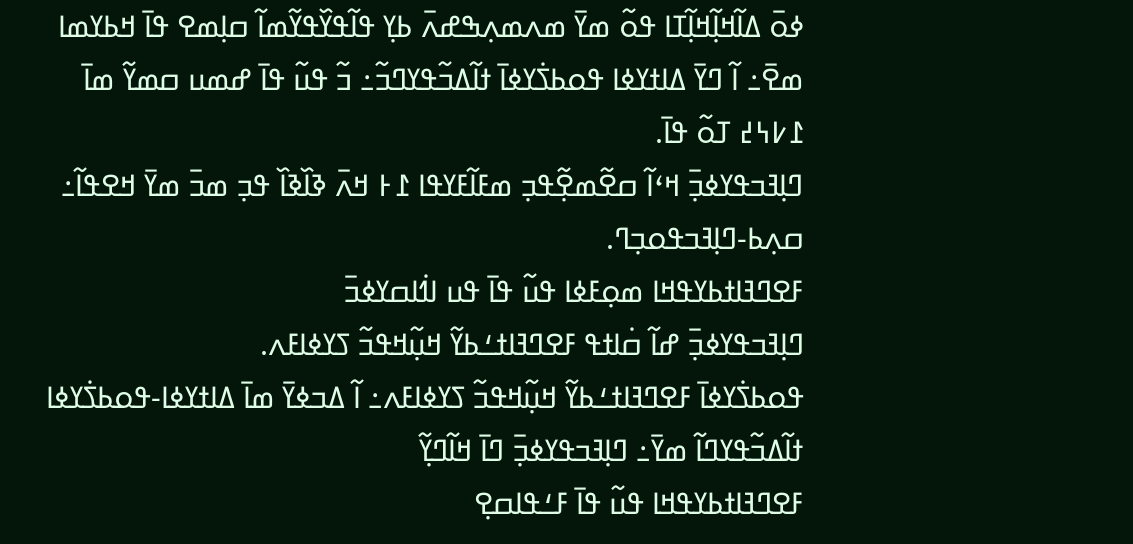ߦߋ߫ ߡߊ߬ߞߊ߲߬ߞߊ߲߬ߠߊ ߟߋ߬ ߘߌ߫ ߘߍߘߍ߲ߒߝߍ߫ ߕߌ߲ ߟߊ߬ߟߌ߰ߟߌ߬ߘߊ߬ ߛߊ߲ߘߐ ߟߊ߫ ߞߕߌߘߊ ߘߐ߫߸ ߊ߬ ߣߌ߫ ߡߊߙߌߦߊ ߟߋߕߖ߭ߌߦߊ߫ ߙߊ߬ߡߏ߬ߟߌߣߏ߬߸ ߏ߬ ߟߎ߬ ߟߊ߫ ߝߘߎ ߛߘߌ߬ ߘߊ߫ ߁߇߆߄ ߠߋ߬ ߟߊ߫.
ߣߊ߲ߔߏߟߌߦߏ߲߫ ߞߵߊ߬ ߛߐ߬ߘߐ߲߬ߟߏ߲ ߘߓߊ߬ߓߌߟߊ ߁߅ ߞߍ߫ ߢߊ߰ߢߊ߰ ߟߏ߲ ߘߏ߫ ߘߌ߫ ߞߐߟߊ߬߸ ߛߍ߲ߕ-ߣߊ߲ߔߏߟߋߏ߲ߣ.
ߓߐߣߔߊߙߕߌߟߞߊ ߘߋ߲ߓߦߊ ߟߎ߬ ߟߊ߫ ߟߎ ߊߗ߭ߊߛߌߦߏ߫
ߣߊ߲ߔߏߟߌߦߏ߲߫ ߝߊ߬ ߛ߭ߊߙߟ ߓߐߣߔߊߙߑߕߌ߬ ߞߎ߲߬ߞߟߏ߬ ߖߌߦߊߓߍ.
ߟߋߕߖ߭ߌߦߊ߫ ߓߐߣߔߊߙߑߕߌ߬ ߞߎ߲߬ߞߟߏ߬ ߖߌߦߊߓߍ߸ ߊ߬ ߡߏߦߌ߫ ߘߊ߫ ߡߊߙߌߦߊ-ߟߋߕߖ߭ߌߦߊ ߙߊ߬ߡߏ߬ߟߌߣߊ߬ ߘߌ߫߸ ߣߊ߲ߔߏߟߌߦߏ߲߫ ߣߊ߫ ߞߊ߬ߣߌ߲߬
ߓߐߣߔߊߙߕߌߟߞߊ ߟߎ߬ ߟߊ߫ ߓߑߟߊߛߐ߲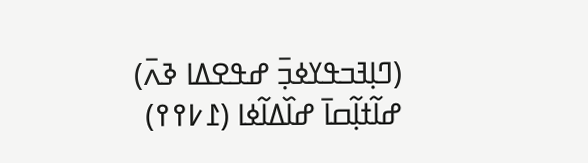(ߣߊ߲ߔߏߟߌߦߏ߲߫ ߝߟߐߡߊ ߢߍ߫)
ߝߊ߬ߙߊ߲߬ߛߊ߫ ߝߊ߰ߡߊ߬ߦߊ (߁߇߉߉)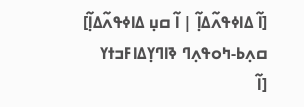[ߊ߬ ߡߊߦߟߍ߬ߡߊ߲߬ | ߊ߬ ߛߎ߲ ߡߊߦߟߍ߬ߡߊ߲߬]
ߛߍ߲ߕ-ߤߋߟߍ߲ߣ ߢߊߣߌ߲ߡߊߓߏߙߌ
[ߊ߬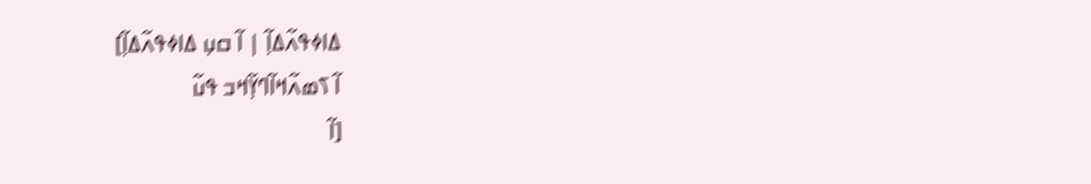ߡߊߦߟߍ߬ߡߊ߲߬ | ߊ߬ ߛߎ߲ ߡߊߦߟߍ߬ߡߊ߲߬]
ߊ߬ ߖߘߍ߬ߞߊ߬ߣߌ߲߬ߞߏ ߟߎ߬
[ߊ߬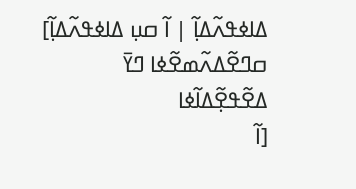ߡߊߦߟߍ߬ߡߊ߲߬ | ߊ߬ ߛߎ߲ ߡߊߦߟߍ߬ߡߊ߲߬]
ߛߣߐ߬ߡߍ߬ߘߐ߬ߦߊ ߣߌ߫ ߡߐ߬ߟߐ߲߬ߡߊ߬ߦߊ
[ߊ߬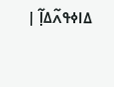ߡߊߦߟߍ߬ߡߊ߲߬ |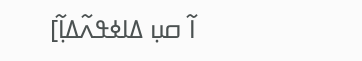ߊ߬ ߛߎ߲ ߡߊߦߟߍ߬ߡߊ߲߬]